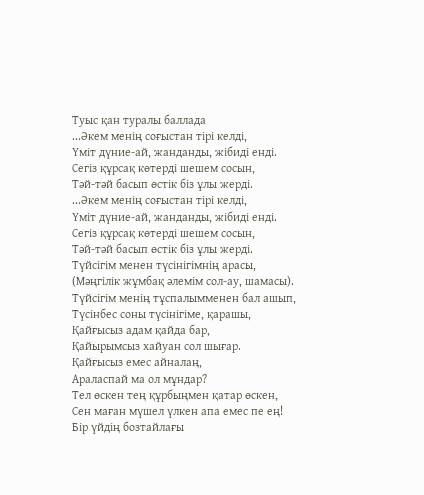Туыс қан туралы баллада
...Әкем менің соғыстан тірі келді,
Үміт дүние-ай, жанданды, жібиді енді.
Сегіз құрсақ көтерді шешем сосын,
Тәй-тәй басып өстік біз ұлы жерді.
...Әкем менің соғыстан тірі келді,
Үміт дүние-ай, жанданды, жібиді енді.
Сегіз құрсақ көтерді шешем сосын,
Тәй-тәй басып өстік біз ұлы жерді.
Түйсігім менен түсінігімнің арасы,
(Мәңгілік жұмбақ әлемім сол-ау, шамасы).
Түйсігім менің тұспалымменен бал ашып,
Түсінбес соны түсінігіме, қарашы,
Қайғысыз адам қайда бар,
Қайырымсыз хайуан сол шығар.
Қайғысыз емес айналаң,
Араласпай ма ол мұндар?
Тел өскен тең құрбыңмен қатар өскен,
Сен маған мүшел үлкен апа емес пе ең!
Бір үйдің бозтайлағы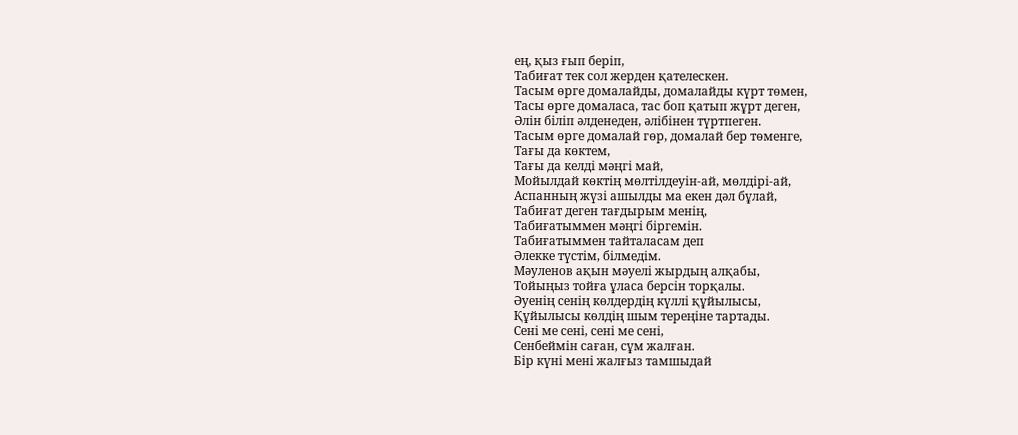ең, қыз ғып беріп,
Табиғат тек сол жерден қателескен.
Тасым өрге домалайды, домалайды күрт төмен,
Тасы өрге домаласа, тас боп қатып жұрт деген,
Әлін біліп әлденеден, әлібінен түртпеген.
Тасым өрге домалай гөр, домалай бер төменге,
Тағы да көктем,
Тағы да келді мәңгі май,
Мойылдай көктің мөлтілдеуін-ай, мөлдірі-ай,
Аспанның жүзі ашылды ма екен дәл бұлай,
Табиғат деген тағдырым менің,
Табиғатыммен мәңгі біргемін.
Табиғатыммен тайталасам деп
Әлекке түстім, білмедім.
Мәуленов ақын мәуелі жырдың алқабы,
Тойыңыз тойға ұласа берсін торқалы.
Әуенің сенің көлдердің күллі құйылысы,
Құйылысы көлдің шым тереңіне тартады.
Сені ме сені, сені ме сені,
Сенбеймін саған, сұм жалған.
Бір күні мені жалғыз тамшыдай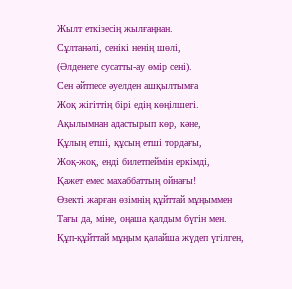Жылт еткізесің жылғаңнан.
Сұлтанәлі, сенікі ненің шөлі,
(Әлденеге сусатты-ау өмір сені).
Сен әйтпесе әуелден ашқылтымға
Жоқ жігіттің бірі едің көңілшегі.
Ақылымнан адастырып көр, кәне,
Құлың етші, құсың етші тордағы,
Жоқ-жоқ, енді билетпеймін еркімді,
Қажет емес махаббаттың ойнағы!
Өзекті жарған өзімнің құйттай мұңыммен
Тағы да, міне, оңаша қалдым бүгін мен.
Құп-құйттай мұңым қалайша жүдеп үгілген,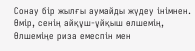Сонау бір жылғы аумайды жүдеу інімнен.
Өмір, сенің айқұш-ұйқыш өлшемің,
Өлшеміңе риза емеспін мен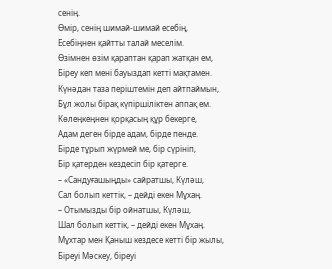сенің.
Өмір, сенің шимай-шимай есебің,
Есебіңнен қайтты талай меселім.
Өзімнен өзім қараптан қарап жатқан ем,
Біреу кеп мені бауыздап кетті мақтамен.
Күнәдан таза періштемін деп айтпаймын,
Бұл жолы бірақ күпіршіліктен аппақ ем.
Көлеңкеңнен қорқасың құр бекерге,
Адам деген бірде адам, бірде пенде.
Бірде тұрып жүрмей ме, бір сүрініп,
Бір қатерден кездесіп бір қатерге.
– «Сандуғашыңды» сайратшы, Күләш,
Сал болып кеттік, – дейді екен Мұхаң.
– Отымызды бір ойнатшы, Күләш,
Шал болып кеттік, – дейді екен Мұхаң.
Мұхтар мен Қаныш кездесе кетті бір жылы,
Біреуі Мәскеу, біреуі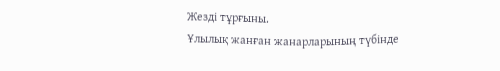Жезді тұрғыны.
Ұлылық жанған жанарларының түбінде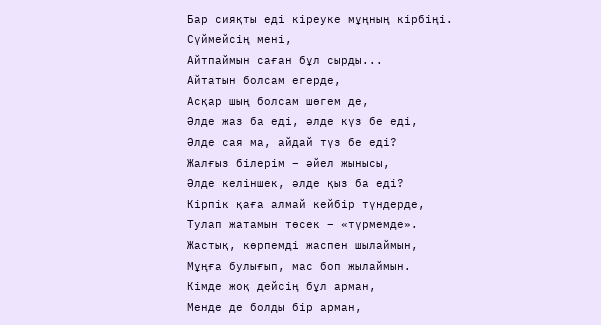Бар сияқты еді кіреуке мұңның кірбіңі.
Сүймейсің мені,
Айтпаймын саған бұл сырды...
Айтатын болсам егерде,
Асқар шың болсам шөгем де,
Әлде жаз ба еді, әлде күз бе еді,
Әлде сая ма, айдай түз бе еді?
Жалғыз білерім – әйел жынысы,
Әлде келіншек, әлде қыз ба еді?
Кірпік қаға алмай кейбір түндерде,
Тулап жатамын төсек – «түрмемде».
Жастық, көрпемді жаспен шылаймын,
Мұңға булығып, мас боп жылаймын.
Кімде жоқ дейсің бұл арман,
Менде де болды бір арман,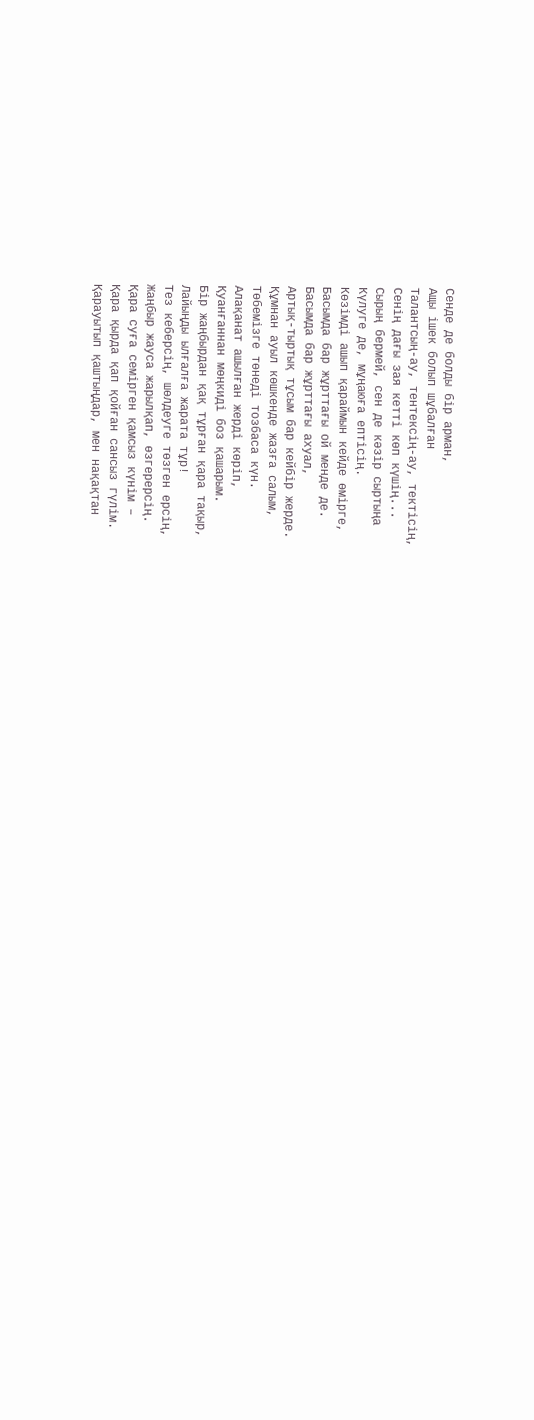Сенде де болды бір арман,
Ащы ішек болып шұбалған
Талантсың-ау, тентексің-ау, тектісің,
Сенің дағы зая кетті көп күшің...
Сырың бермей, сен де кәзір сыртыңа
Күлуге де, мұңаюға ептісің.
Көзімді ашып қараймын кейде өмірге,
Басымда бар жұрттағы ой менде де.
Басымда бар жұрттағы ахуал,
Артық-тыртық тұсым бар кейбір жерде.
Құмнан ауыл көшкенде жазға салым,
Төбемізге төнеді тозбаса күн.
Алақанат ашылған жерді көріп,
Қуанғаннан мөңкиді боз қашарым.
Бір жаңбырдан қақ тұрған қара тақыр,
Лайыңды ылғалға жарата тұр!
Тез кеберсің, шөлдеуге төзген ерсің,
Жаңбыр жауса жарылқап, өзгерерсің.
Қара суға семірген қамсыз күнім –
Қара қырда қап қойған сансыз гүлім.
Қарауытып қаштыңдар, мен нақақтан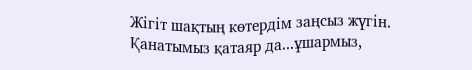Жігіт шақтың көтердім заңсыз жүгін.
Қанатымыз қатаяр да...ұшармыз,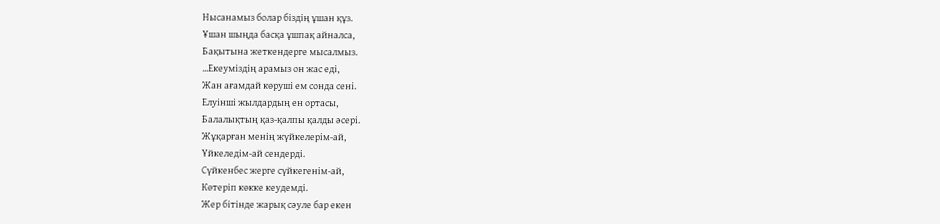Нысанамыз болар біздің ұшан құз.
Ұшан шыңда басқа ұшпақ айналса,
Бақытына жеткендерге мысалмыз.
...Екеуміздің арамыз он жас еді,
Жан ағамдай көруші ем сонда сені.
Елуінші жылдардың ен ортасы,
Балалықтың қаз-қалпы қалды әсері.
Жұқарған менің жүйкелерім-ай,
Үйкеледім-ай сендерді.
Сүйкенбес жерге сүйкегенім-ай,
Көтеріп көкке кеудемді.
Жер бітінде жарық сәуле бар екен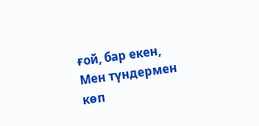ғой, бар екен,
Мен түндермен көп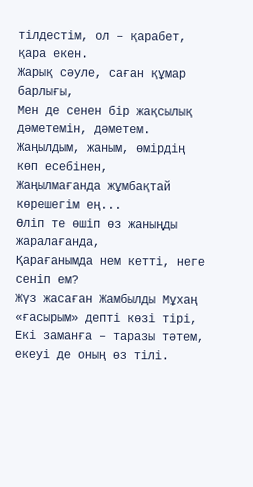тілдестім, ол – қарабет, қара екен.
Жарық сәуле, саған құмар барлығы,
Мен де сенен бір жақсылық дәметемін, дәметем.
Жаңылдым, жаным, өмірдің көп есебінен,
Жаңылмағанда жұмбақтай көрешегім ең...
Өліп те өшіп өз жаныңды жаралағанда,
Қарағанымда нем кетті, неге сеніп ем?
Жүз жасаған Жамбылды Мұхаң «ғасырым» депті көзі тірі,
Екі заманға – таразы тәтем, екеуі де оның өз тілі.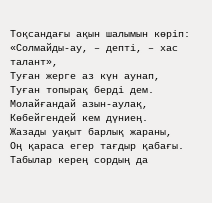Тоқсандағы ақын шалымын көріп:
«Солмайды-ау, – депті, – хас талант»,
Туған жерге аз күн аунап,
Туған топырақ берді дем.
Молайғандай азын-аулақ,
Көбейгендей кем дүниең.
Жазады уақыт барлық жараны,
Оң қараса егер тағдыр қабағы.
Табылар керең сордың да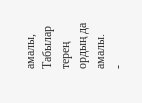амалы,
Табылар терең ордың да амалы.
-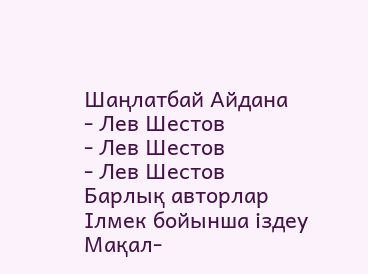Шаңлатбай Айдана
- Лев Шестов
- Лев Шестов
- Лев Шестов
Барлық авторлар
Ілмек бойынша іздеу
Мақал-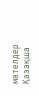мәтелдер
Қазақша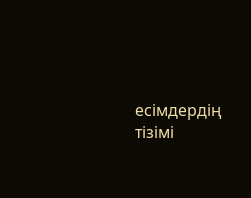есімдердің тізімі